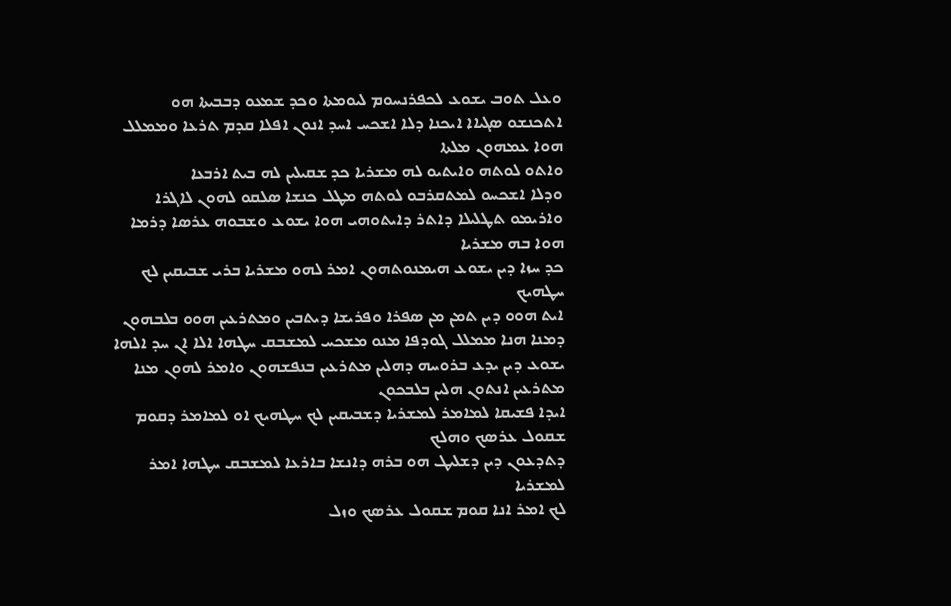ܘܥܠ ܬܘܒ ܝܫܘܥ ܠܟܦܪܢܚܘܡ ܠܝܘܡܬܐ ܘܟܕ ܫܡܥܘ ܕܒܒܝܬܐ ܗܘ
ܐܬܟܢܫܘ ܤܓܝܐܐ ܐܝܟܢܐ ܕܠܐ ܐܫܟܚ ܐܚܕ ܐܢܘܢ ܐܦܠܐ ܩܕܡ ܬܪܥܐ ܘܡܡܠܠ ܗܘܐ ܥܡܗܘܢ ܡܠܬܐ
ܘܐܬܘ ܠܘܬܗ ܘܐܝܬܝܘ ܠܗ ܡܫܪܝܐ ܟܕ ܫܩܝܠܝܢ ܠܗ ܒܝܬ ܐܪܒܥܐ
ܘܕܠܐ ܐܫܟܚܘ ܠܡܬܩܪܒܘ ܠܘܬܗ ܡܛܠ ܟܢܫܐ ܤܠܩܘ ܠܗܘܢ ܠܐܓܪܐ ܘܐܪܝܡܘ ܬܛܠܝܠܐ ܕܐܬܪ ܕܐܝܬܘܗܝ ܗܘܐ ܝܫܘܥ ܘܫܒܘܗ ܥܪܤܐ ܕܪܡܐ ܗܘܐ ܒܗ ܡܫܪܝܐ
ܟܕ ܚܙܐ ܕܝܢ ܝܫܘܥ ܗܝܡܢܘܬܗܘܢ ܐܡܪ ܠܗܘ ܡܫܪܝܐ ܒܪܝ ܫܒܝܩܝܢ ܠܟ ܚܛܗܝܟ
ܐܝܬ ܗܘܘ ܕܝܢ ܬܡܢ ܡܢ ܤܦܪܐ ܘܦܪܝܫܐ ܕܝܬܒܝܢ ܘܡܬܪܥܝܢ ܗܘܘ ܒܠܒܗܘܢ
ܕܡܢܐ ܗܢܐ ܡܡܠܠ ܓܘܕܦܐ ܡܢܘ ܡܫܟܚ ܠܡܫܒܩ ܚܛܗܐ ܐܠܐ ܐܢ ܚܕ ܐܠܗܐ
ܝܫܘܥ ܕܝܢ ܝܕܥ ܒܪܘܚܗ ܕܗܠܝܢ ܡܬܪܥܝܢ ܒܢܦܫܗܘܢ ܘܐܡܪ ܠܗܘܢ ܡܢܐ ܡܬܪܥܝܢ ܐܢܬܘܢ ܗܠܝܢ ܒܠܒܟܘܢ
ܐܝܕܐ ܦܫܝܩܐ ܠܡܐܡܪ ܠܡܫܪܝܐ ܕܫܒܝܩܝܢ ܠܟ ܚܛܗܝܟ ܐܘ ܠܡܐܡܪ ܕܩܘܡ ܫܩܘܠ ܥܪܤܟ ܘܗܠܟ
ܕܬܕܥܘܢ ܕܝܢ ܕܫܠܝܛ ܗܘ ܒܪܗ ܕܐܢܫܐ ܒܐܪܥܐ ܠܡܫܒܩ ܚܛܗܐ ܐܡܪ ܠܡܫܪܝܐ
ܠܟ ܐܡܪ ܐܢܐ ܩܘܡ ܫܩܘܠ ܥܪܤܟ ܘܙܠ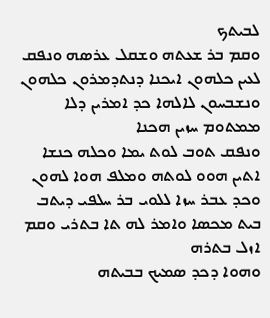ܠܒܝܬܟ
ܘܩܡ ܒܪ ܫܥܬܗ ܘܫܩܠ ܥܪܤܗ ܘܢܦܩ ܠܥܝܢ ܟܠܗܘܢ ܐܝܟܢܐ ܕܢܬܕܡܪܘܢ ܟܠܗܘܢ ܘܢܫܒܚܘܢ ܠܐܠܗܐ ܟܕ ܐܡܪܝܢ ܕܠܐ ܡܡܬܘܡ ܚܙܝܢ ܗܟܢܐ
ܘܢܦܩ ܬܘܒ ܠܘܬ ܝܡܐ ܘܟܠܗ ܟܢܫܐ ܐܬܝܢ ܗܘܘ ܠܘܬܗ ܘܡܠܦ ܗܘܐ ܠܗܘܢ
ܘܟܕ ܥܒܪ ܚܙܐ ܠܠܘܝ ܒܪ ܚܠܦܝ ܕܝܬܒ ܒܝܬ ܡܟܤܐ ܘܐܡܪ ܠܗ ܬܐ ܒܬܪܝ ܘܩܡ ܐܙܠ ܒܬܪܗ
ܘܗܘܐ ܕܟܕ ܤܡܝܟ ܒܒܝܬܗ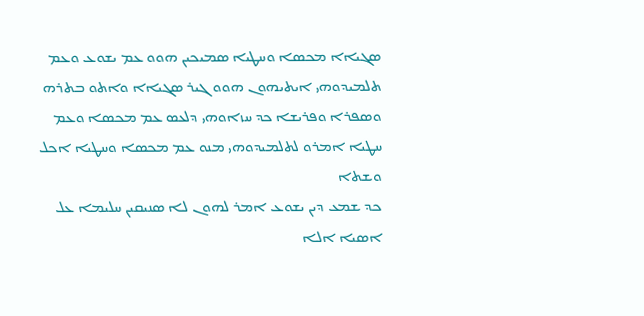ܤܓܝܐܐ ܡܟܤܐ ܘܚܛܝܐ ܤܡܝܟܝܢ ܗܘܘ ܥܡ ܝܫܘܥ ܘܥܡ ܬܠܡܝܕܘܗܝ ܐܝܬܝܗܘܢ ܗܘܘ ܓܝܪ ܤܓܝܐܐ ܘܐܬܘ ܒܬܪܗ
ܘܤܦܪܐ ܘܦܪܝܫܐ ܟܕ ܚܙܐܘܗܝ ܕܠܥܤ ܥܡ ܡܟܤܐ ܘܥܡ ܚܛܝܐ ܐܡܪܘ ܠܬܠܡܝܕܘܗܝ ܡܢܘ ܥܡ ܡܟܤܐ ܘܚܛܝܐ ܐܟܠ ܘܫܬܐ
ܟܕ ܫܡܥ ܕܝܢ ܝܫܘܥ ܐܡܪ ܠܗܘܢ ܠܐ ܤܢܝܩܝܢ ܚܠܝܡܐ ܥܠ ܐܤܝܐ ܐܠܐ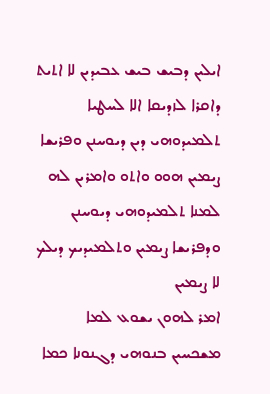ܐܝܠܝܢ ܕܒܝܫ ܒܝܫ ܥܒܝܕܝܢ ܠܐ ܐܬܝܬ ܕܐܩܪܐ ܠܙܕܝܩܐ ܐܠܐ ܠܚܛܝܐ
ܬܠܡܝܕܘܗܝ ܕܝܢ ܕܝܘܚܢܢ ܘܦܪܝܫܐ ܨܝܡܝܢ ܗܘܘ ܘܐܬܘ ܘܐܡܪܝܢ ܠܗ ܠܡܢܐ ܬܠܡܝܕܘܗܝ ܕܝܘܚܢܢ ܘܕܦܪܝܫܐ ܨܝܡܝܢ ܘܬܠܡܝܕܝܟ ܕܝܠܟ ܠܐ ܨܝܡܝܢ
ܐܡܪ ܠܗܘܢ ܝܫܘܥ ܠܡܐ ܡܫܟܚܝܢ ܒܢܘܗܝ ܕܓܢܘܢܐ ܟܡܐ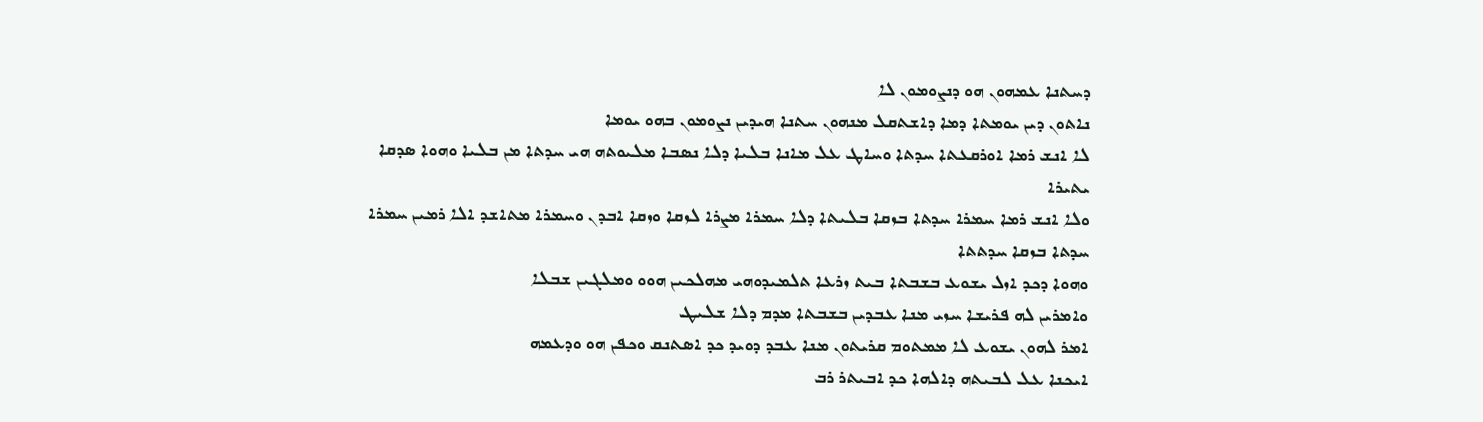ܕܚܬܢܐ ܥܡܗܘܢ ܗܘ ܕܢܨܘܡܘܢ ܠܐ
ܢܐܬܘܢ ܕܝܢ ܝܘܡܬܐ ܕܡܐ ܕܐܫܬܩܠ ܡܢܗܘܢ ܚܬܢܐ ܗܝܕܝܢ ܢܨܘܡܘܢ ܒܗܘ ܝܘܡܐ
ܠܐ ܐܢܫ ܪܡܐ ܐܘܪܩܥܬܐ ܚܕܬܐ ܘܚܐܛ ܥܠ ܡܐܢܐ ܒܠܝܐ ܕܠܐ ܢܤܒܐ ܡܠܝܘܬܗ ܗܝ ܚܕܬܐ ܡܢ ܒܠܝܐ ܘܗܘܐ ܤܕܩܐ ܝܬܝܪܐ
ܘܠܐ ܐܢܫ ܪܡܐ ܚܡܪܐ ܚܕܬܐ ܒܙܩܐ ܒܠܝܬܐ ܕܠܐ ܚܡܪܐ ܡܨܪܐ ܠܙܩܐ ܘܙܩܐ ܐܒܕܢ ܘܚܡܪܐ ܡܬܐܫܕ ܐܠܐ ܪܡܝܢ ܚܡܪܐ ܚܕܬܐ ܒܙܩܐ ܚܕܬܬܐ
ܘܗܘܐ ܕܟܕ ܐܙܠ ܝܫܘܥ ܒܫܒܬܐ ܒܝܬ ܙܪܥܐ ܬܠܡܝܕܘܗܝ ܡܗܠܟܝܢ ܗܘܘ ܘܡܠܓܝܢ ܫܒܠܐ
ܘܐܡܪܝܢ ܠܗ ܦܪܝܫܐ ܚܙܝ ܡܢܐ ܥܒܕܝܢ ܒܫܒܬܐ ܡܕܡ ܕܠܐ ܫܠܝܛ
ܐܡܪ ܠܗܘܢ ܝܫܘܥ ܠܐ ܡܡܬܘܡ ܩܪܝܬܘܢ ܡܢܐ ܥܒܕ ܕܘܝܕ ܟܕ ܐܤܬܢܩ ܘܟܦܢ ܗܘ ܘܕܥܡܗ
ܐܝܟܢܐ ܥܠ ܠܒܝܬܗ ܕܐܠܗܐ ܟܕ ܐܒܝܬܪ ܪܒ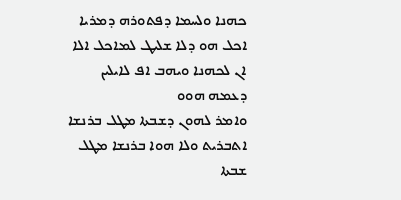ܟܗܢܐ ܘܠܚܡܐ ܕܦܬܘܪܗ ܕܡܪܝܐ ܐܟܠ ܗܘ ܕܠܐ ܫܠܝܛ ܠܡܐܟܠ ܐܠܐ ܐܢ ܠܟܗܢܐ ܘܝܗܒ ܐܦ ܠܐܝܠܝܢ ܕܥܡܗ ܗܘܘ
ܘܐܡܪ ܠܗܘܢ ܕܫܒܬܐ ܡܛܠ ܒܪܢܫܐ ܐܬܒܪܝܬ ܘܠܐ ܗܘܐ ܒܪܢܫܐ ܡܛܠ ܫܒܬܐ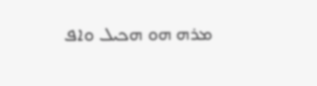ܡܪܗ ܗܘ ܗܟܝܠ ܘܐܦ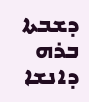ܕܫܒܬܐ ܒܪܗ ܕܐܢܫܐ